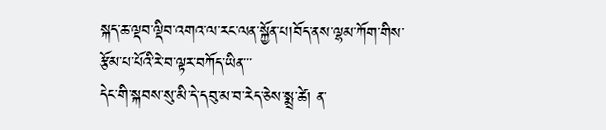སྐད་ཆ་ལྡབ་ལྡིབ་འགའ་ལ་རང་ལན་སྐྱོན་པ།བོད་ནས་ལྷམ་ཀོག་གིས་
རྩོམ་པ་པོའི་རེ་བ་ལྟར་བཀོད་ཡིན་་་
དེང་གི་སྐབས་སུ་མི་དེ་དབུ་མ་བ་རེད་ཅེས་སྨྲ་ཚེ། ན་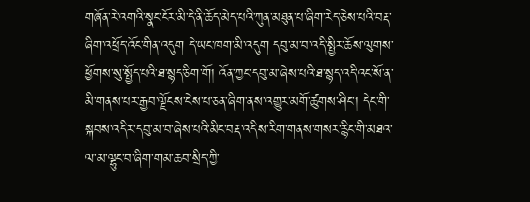གཞོན་རེ་འགའི་སྣང་ངོར་མི་དེ་ནི་ཆོད་མེད་པའི་ཀུན་མཐུན་པ་ཞིག་རེད་ཅེས་པའི་བརྡ་ཞིག་འཕྲོད་འོང་གིན་འདུག དེ་ཡང་ཁག་མི་འདུག དབུ་མ་བ་འདི་སྤྱིར་ཆོས་ལུགས་ཕྱོགས་སུ་སྤྱོད་པའི་ཐ་སྙད་ཅིག་གོ། འོན་ཀྱང་དབུ་མ་ཞེས་པའི་ཐ་སྙད་འདི་འང་སོ་ན་མི་གནས་པར་རྒྱབ་ལྗོངས་ངེས་པ་ཅན་ཞིག་ནས་འགྱུར་མགོ་ཚུགས་ཤིང་། དེང་གི་སྐབས་འདིར་དབུ་མ་བ་ཞེས་པའི་མིང་བརྡ་འདིས་རིག་གནས་གསར་རྙིང་གི་མཐའ་ལ་མ་ལྷུང་བ་ཞིག་གམ་ཆབ་སྲིད་ཀྱི་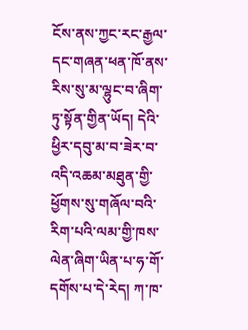ངོས་ནས་ཀྱང་རང་རྒྱལ་དང་གཞན་ཕན་ཁོ་ནས་རིས་སུ་མ་ལྷུང་བ་ཞིག་ཏུ་སྟོན་གྱིན་ཡོད། དེའི་ཕྱིར་དབུ་མ་བ་ཟེར་བ་འདི་འཆམ་མཐུན་གྱི་ཕྱོགས་སུ་གཞོལ་བའི་རིག་པའི་ལམ་གྱི་ཁས་ལེན་ཞིག་ཡིན་པ་ཧ་གོ་དགོས་པ་དེ་རེད། ཀ་ཁ་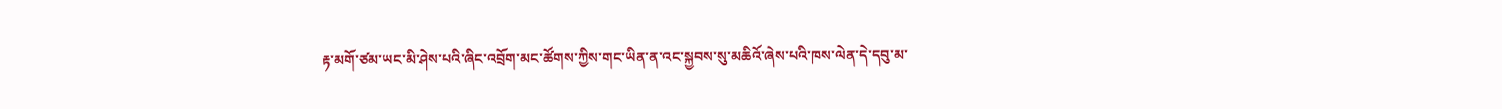རྟ་མགོ་ཙམ་ཡང་མི་ཤེས་པའི་ཞིང་འབྲོག་མང་ཚོགས་ཀྱིས་གང་ཡིན་ན་འང་སྐྱབས་སུ་མཆིའོ་ཞེས་པའི་ཁས་ལེན་དེ་དབུ་མ་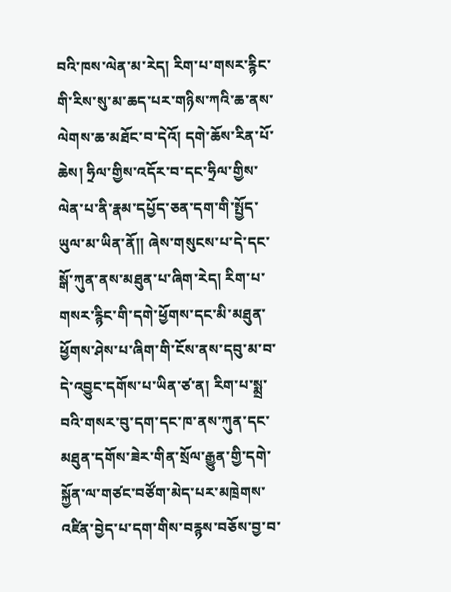བའི་ཁས་ལེན་མ་རེད། རིག་པ་གསར་རྙིང་གི་རིས་སུ་མ་ཆད་པར་གཉིས་ཀའི་ཆ་ནས་ལེགས་ཆ་མཐོང་བ་དེའོ། དགེ་ཆོས་རིན་པོ་ཆེས། ཧྲིལ་གྱིས་འདོར་བ་དང་ཧྲིལ་གྱིས་ལེན་པ་ནི་རྣམ་དཔྱོད་ཅན་དག་གི་སྤྱོད་ཡུལ་མ་ཡིན་ནོ།། ཞེས་གསུངས་པ་དེ་དང་སྒོ་ཀུན་ནས་མཐུན་པ་ཞིག་རེད། རིག་པ་གསར་རྙིང་གི་དགེ་ཕྱོགས་དང་མི་མཐུན་ཕྱོགས་ཤེས་པ་ཞིག་གི་ངོས་ནས་དབུ་མ་བ་དེ་འབྱུང་དགོས་པ་ཡིན་ཙ་ན། རིག་པ་སྨྲ་བའི་གསར་བུ་དག་དང་ཁ་ནས་ཀུན་དང་མཐུན་དགོས་ཟེར་གིན་སྲོལ་རྒྱུན་གྱི་དགེ་སྐྱོན་ལ་གཙང་བཙོག་མེད་པར་མཁྲེགས་འཛིན་བྱེད་པ་དག་གིས་བརྙས་བཅོས་བྱ་བ་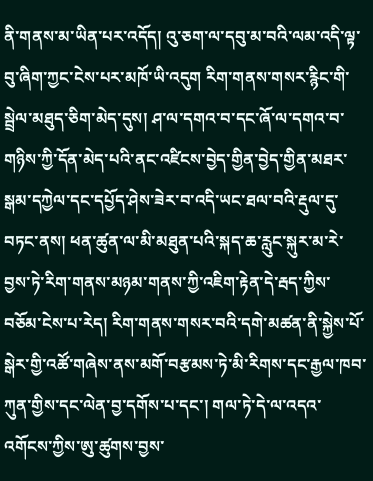ནི་གནས་མ་ཡིན་པར་འདོད། འུ་ཅག་ལ་དབུ་མ་བའི་ལམ་འདི་ལྟ་བུ་ཞིག་ཀྱང་ངེས་པར་མཁོ་ཡི་འདུག རིག་གནས་གསར་རྙིང་གི་སྦྲེལ་མཐུད་ཅིག་མེད་དུས། ཤ་ལ་དགའ་བ་དང་ཞོ་ལ་དགའ་བ་གཉིས་ཀྱི་དོན་མེད་པའི་ནང་འཛིངས་བྱེད་གྱིན་བྱེད་གྱིན་མཐར་སྒམ་དཀྱེལ་དང་དཔྱོད་ཤེས་ཟེར་བ་འདི་ཡང་ཐལ་བའི་རྡུལ་དུ་བཏང་ནས། ཕན་ཚུན་ལ་མི་མཐུན་པའི་སྐད་ཆ་རླུང་སྐུར་མ་རེ་བྱས་ཏེ་རིག་གནས་མཉམ་གནས་ཀྱི་འཇིག་རྟེན་དེ་རྦད་ཀྱིས་བཅོམ་ངེས་པ་རེད། རིག་གནས་གསར་བའི་དགེ་མཚན་ནི་སྐྱེས་པོ་སྒེར་གྱི་འཚོ་གཞེས་ནས་མགོ་བརྩམས་ཏེ་མི་རིགས་དང་རྒྱལ་ཁབ་ཀུན་གྱིས་དང་ལེན་བྱ་དགོས་པ་དང་། གལ་ཏེ་དེ་ལ་འདའ་འགོངས་ཀྱིས་ཨུ་ཚུགས་བྱས་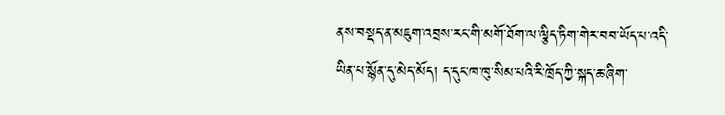ནས་བསྡད་ན་མཇུག་འབྲས་རང་གི་མགོ་ཐོག་ལ་ལྕིད་ཏིག་གེར་བབ་ཡོད་པ་འདི་ཡིན་པ་སྙོན་དུ་མེད་མོད། ད་དུང་ཁ་ཁུ་སིམ་པའི་རི་ཁྲོད་ཀྱི་སྐད་ཆ་ཞིག་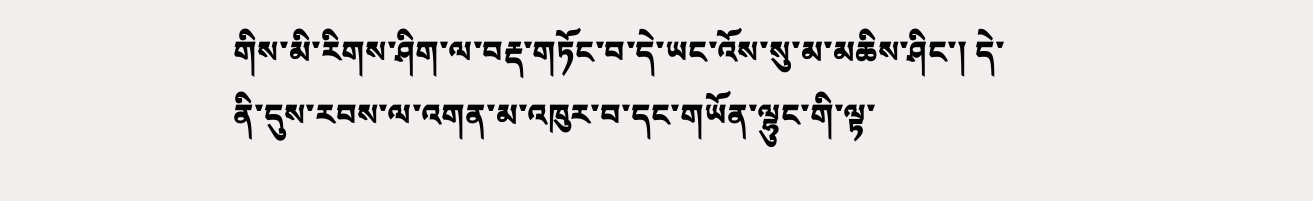གིས་མི་རིགས་ཤིག་ལ་བརྡ་གཏོང་བ་དེ་ཡང་འོས་སུ་མ་མཆིས་ཤིང་། དེ་ནི་དུས་རབས་ལ་འགན་མ་འཁུར་བ་དང་གཡོན་ལྷུང་གི་ལྟ་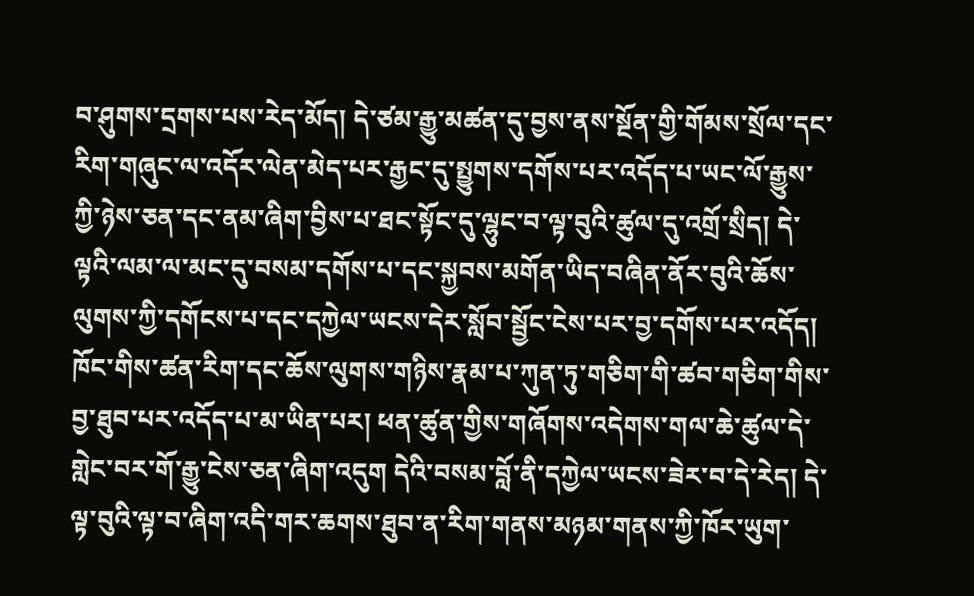བ་ཤུགས་དྲགས་པས་རེད་མོད། དེ་ཙམ་རྒྱུ་མཚན་དུ་བྱས་ནས་སྔོན་གྱི་གོམས་སྲོལ་དང་རིག་གཞུང་ལ་འདོར་ལེན་མེད་པར་རྒྱང་དུ་སྤྱུགས་དགོས་པར་འདོད་པ་ཡང་ལོ་རྒྱུས་ཀྱི་ཉེས་ཅན་དང་ནམ་ཞིག་བྱིས་པ་ཐང་སྟོང་དུ་ལྷུང་བ་ལྟ་བུའི་ཚུལ་དུ་འགྲོ་སྲིད། དེ་ལྟའི་ལམ་ལ་མང་དུ་བསམ་དགོས་པ་དང་སྐྱབས་མགོན་ཡིད་བཞིན་ནོར་བུའི་ཆོས་ལུགས་ཀྱི་དགོངས་པ་དང་དཀྱེལ་ཡངས་དེར་སློབ་སྦྱོང་ངེས་པར་བྱ་དགོས་པར་འདོད། ཁོང་གིས་ཚན་རིག་དང་ཆོས་ལུགས་གཉིས་རྣམ་པ་ཀུན་ཏུ་གཅིག་གི་ཚབ་གཅིག་གིས་བྱ་ཐུབ་པར་འདོད་པ་མ་ཡིན་པར། ཕན་ཚུན་གྱིས་གཞོགས་འདེགས་གལ་ཆེ་ཚུལ་དེ་གླེང་བར་གོ་རྒྱུ་ངེས་ཅན་ཞིག་འདུག དེའི་བསམ་བློ་ནི་དཀྱེལ་ཡངས་ཟེར་བ་དེ་རེད། དེ་ལྟ་བུའི་ལྟ་བ་ཞིག་འདི་གར་ཆགས་ཐུབ་ན་རིག་གནས་མཉམ་གནས་ཀྱི་ཁོར་ཡུག་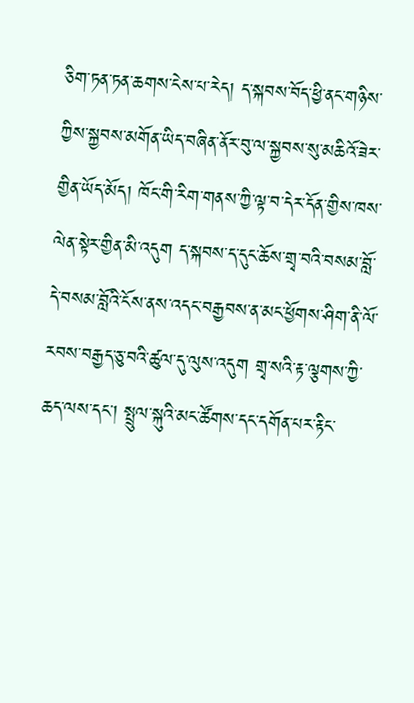ཅིག་ཏན་ཏན་ཆགས་ངེས་པ་རེད། ད་སྐབས་བོད་ཕྱི་ནང་གཉིས་ཀྱིས་སྐྱབས་མགོན་ཡིད་བཞིན་ནོར་བུ་ལ་སྐྱབས་སུ་མཆིའོ་ཟེར་གྱིན་ཡོད་མོད། ཁོང་གི་རིག་གནས་ཀྱི་ལྟ་བ་དེར་དོན་གྱིས་ཁས་ལེན་སྟེར་གྱིན་མི་འདུག ད་སྐབས་ད་དུང་ཆོས་གྲྭ་བའི་བསམ་བློ་དེ་བསམ་བློའི་ངོས་ནས་འདང་བརྒྱབས་ན་མང་ཕྱོགས་ཤིག་ནི་ལོ་རབས་བརྒྱད་ཅུ་བའི་ཚུལ་དུ་ལུས་འདུག གྲྭ་སའི་རྟ་ལྕགས་ཀྱི་ཆད་ལས་དང་། སྤྲུལ་སྐུའི་མང་ཚོགས་དང་དགོན་པར་རྟིང་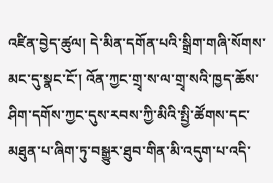འཛིན་བྱེད་ཚུལ། དེ་མིན་དགོན་པའི་སྒྲིག་གཞི་སོགས་མང་དུ་སྣང་ངོ་། འོན་ཀྱང་གྲྭ་ས་ལ་གྲྭ་སའི་ཁྱད་ཆོས་ཤིག་དགོས་ཀྱང་དུས་རབས་ཀྱི་མིའི་སྤྱི་ཚོགས་དང་མཐུན་པ་ཞིག་ཏུ་བསྒྱུར་ཐུབ་གིན་མི་འདུག་པ་འདི་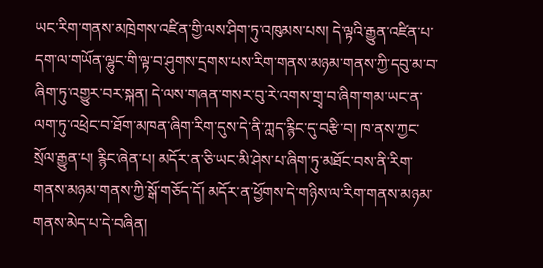ཡང་རིག་གནས་མཁྲེགས་འཛིན་གྱི་ལས་ཤིག་ཏུ་འཁུམས་པས། དེ་ལྟའི་རྒྱུན་འཛིན་པ་དག་ལ་གཡོན་ལྷུང་གི་ལྟ་བ་ཤུགས་དྲགས་པས་རིག་གནས་མཉམ་གནས་ཀྱི་དབུ་མ་བ་ཞིག་ཏུ་འགྱུར་བར་སྐན། དེ་ལས་གཞན་གསར་བུ་རེ་འགས་གྲྭ་བ་ཞིག་གམ་ཡང་ན་ལག་ཏུ་འཕྲེང་བ་ཐོག་མཁན་ཞིག་རིག་དུས་དེ་ནི་ཀླད་རྙིང་དུ་བརྩི་བ། ཁ་ནས་ཀྱང་སྲོལ་རྒྱུན་པ། རྙིང་ཞེན་པ། མདོར་ན་ཅི་ཡང་མི་ཤེས་པ་ཞིག་ཏུ་མཐོང་བས་ནི་རིག་གནས་མཉམ་གནས་ཀྱི་སྒོ་གཅོད་དོ། མདོར་ན་ཕྱོགས་དེ་གཉིས་ལ་རིག་གནས་མཉམ་གནས་མེད་པ་དེ་བཞིན།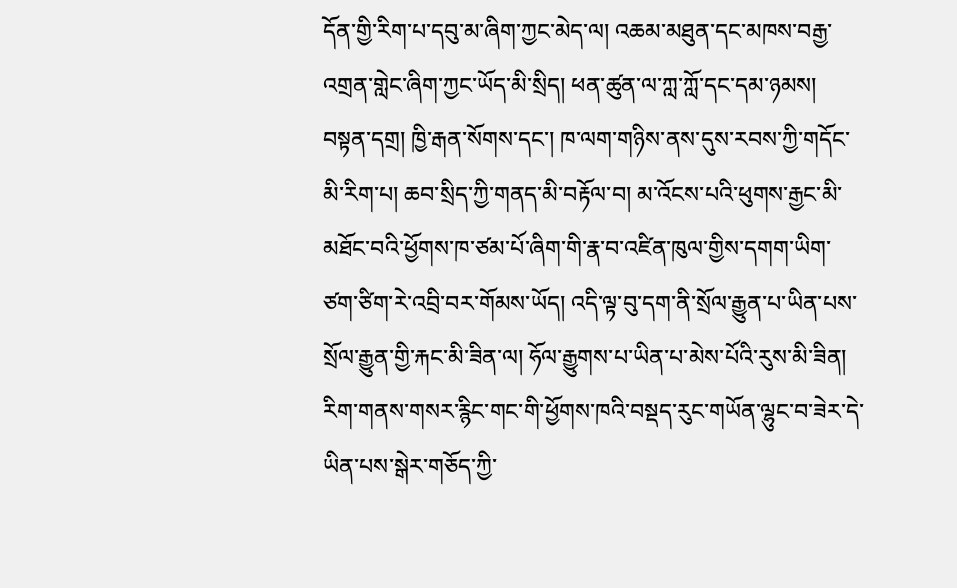དོན་གྱི་རིག་པ་དབུ་མ་ཞིག་ཀྱང་མེད་ལ། འཆམ་མཐུན་དང་མཁས་བརྒྱ་འགྲན་གླེང་ཞིག་ཀྱང་ཡོད་མི་སྲིད། ཕན་ཚུན་ལ་ཀླ་ཀློ་དང་དམ་ཉམས། བསྟན་དགྲ། ཁྱི་རྒན་སོགས་དང་། ཁ་ལག་གཉིས་ནས་དུས་རབས་ཀྱི་གདོང་མི་རིག་པ། ཆབ་སྲིད་ཀྱི་གནད་མི་བརྟོལ་བ། མ་འོངས་པའི་ཕུགས་རྒྱང་མི་མཐོང་བའི་ཕྱོགས་ཁ་ཙམ་པོ་ཞིག་གི་རྣ་བ་འཛིན་ཁུལ་གྱིས་དགག་ཡིག་ཙག་ཙིག་རེ་འབྲི་བར་གོམས་ཡོད། འདི་ལྟ་བུ་དག་ནི་སྲོལ་རྒྱུན་པ་ཡིན་པས་སྲོལ་རྒྱུན་གྱི་རྐང་མི་ཟིན་ལ། ཧོལ་རྒྱུགས་པ་ཡིན་པ་མེས་པོའི་རུས་མི་ཟིན། རིག་གནས་གསར་རྙིང་གང་གི་ཕྱོགས་ཁའི་བསྡད་རུང་གཡོན་ལྷུང་བ་ཟེར་དེ་ཡིན་པས་སྒེར་གཅོད་ཀྱི་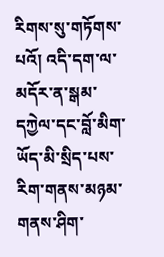རིགས་སུ་གཏོགས་པའོ། འདི་དག་ལ་མདོར་ན་སྒམ་དཀྱེལ་དང་བློ་མིག་ཡོད་མི་སྲིད་པས་རིག་གནས་མཉམ་གནས་ཤིག་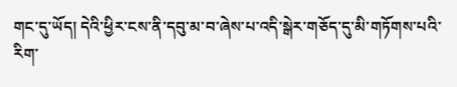གང་དུ་ཡོད། དེའི་ཕྱིར་ངས་ནི་དབུ་མ་བ་ཞེས་པ་འདི་སྒེར་གཅོད་དུ་མི་གཏོགས་པའི་རིག་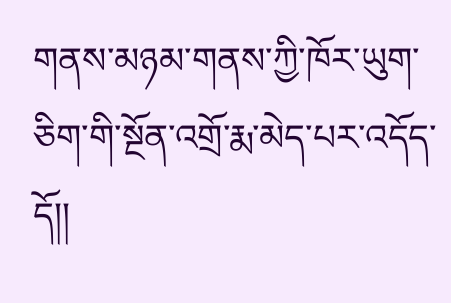གནས་མཉམ་གནས་ཀྱི་ཁོར་ཡུག་ཅིག་གི་སྔོན་འགྲོ་རྨ་མེད་པར་འདོད་དོ།།